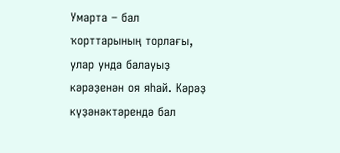Умарта – бал ҡорттарының торлағы, улар унда балауыҙ кәрәҙенән оя яһай. Кәрәҙ күҙәнәктәрендә бал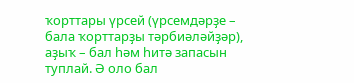ҡорттары үрсей (үрсемдәрҙе – бала ҡорттарҙы тәрбиәләйҙәр), аҙыҡ – бал һәм һитә запасын туплай. Ә оло бал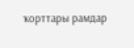ҡорттары рамдар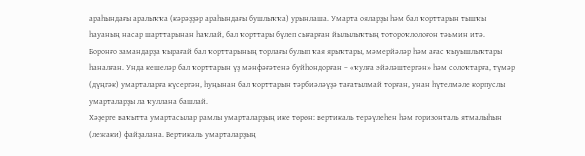араһындағы аралыҡҡа (кәрәҙҙәр араһындағы бушлыҡҡа) урынлаша. Умарта ояларҙы һәм бал ҡорттарын тышҡы һауаның насар шарттарынан һаҡлай, бал ҡорттары бүлеп сығарған йылылыҡтың тотороҡлолоғон тәьмин итә.
Боронғо замандарҙа ҡырағай бал ҡорттарының торлағы булып ҡая ярыҡтары, мәмерйәләр һәм ағас ҡыуышлыҡтары һаналған. Унда кешеләр бал ҡорттарын үҙ мәнфәғәтенә буйһондорған – «ҡулға эйәләштергән» һәм солоҡтарға, түмәр (дүңгәк) умарталарға күсергән, һуңынан бал ҡорттарын тәрбиәләүҙә тағатылмай торған, унан һүтелмәле корпуслы умарталарҙы ла ҡуллана башлай.
Хәҙерге ваҡытта умартасылар рамлы умарталарҙың ике төрөн: вертикаль терәүлеһен һәм горизонталь ятмалыһын (лежаки) файҙалана. Вертикаль умарталарҙың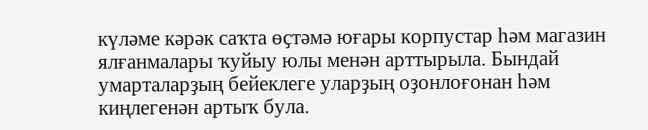күләме кәрәк саҡта өҫтәмә юғары корпустар һәм магазин ялғанмалары ҡуйыу юлы менән арттырыла. Бындай умарталарҙың бейеклеге уларҙың оҙонлоғонан һәм киңлегенән артыҡ була.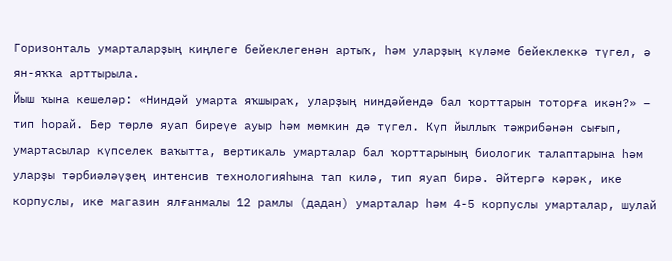Горизонталь умарталарҙың киңлеге бейеклегенән артыҡ, һәм уларҙың күләме бейеклеккә түгел, ә ян-яҡҡа арттырыла.
Йыш ҡына кешеләр: «Ниндәй умарта яҡшыраҡ, уларҙың ниндәйендә бал ҡорттарын тоторға икән?» – тип һорай. Бер төрлө яуап биреүе ауыр һәм мөмкин дә түгел. Күп йыллыҡ тәжрибәнән сығып, умартасылар күпселек ваҡытта, вертикаль умарталар бал ҡорттарының биологик талаптарына һәм уларҙы тәрбиәләүҙең интенсив технологияһына тап килә, тип яуап бирә. Әйтергә кәрәк, ике корпуслы, ике магазин ялғанмалы 12 рамлы (дадан) умарталар һәм 4-5 корпуслы умарталар, шулай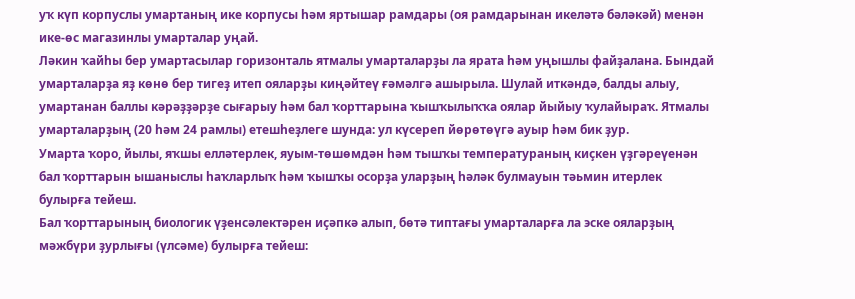уҡ күп корпуслы умартаның ике корпусы һәм яртышар рамдары (оя рамдарынан икеләтә бәләкәй) менән ике-өс магазинлы умарталар уңай.
Ләкин ҡайһы бер умартасылар горизонталь ятмалы умарталарҙы ла ярата һәм уңышлы файҙалана. Бындай умарталарҙа яҙ көнө бер тигеҙ итеп ояларҙы киңәйтеү ғәмәлгә ашырыла. Шулай иткәндә, балды алыу, умартанан баллы кәрәҙҙәрҙе сығарыу һәм бал ҡорттарына ҡышҡылыҡҡа оялар йыйыу ҡулайыраҡ. Ятмалы умарталарҙың (20 һәм 24 рамлы) етешһеҙлеге шунда: ул күсереп йөрөтөүгә ауыр һәм бик ҙур.
Умарта ҡоро, йылы, яҡшы елләтерлек, яуым-төшөмдән һәм тышҡы температураның киҫкен үҙгәреүенән бал ҡорттарын ышаныслы һаҡларлыҡ һәм ҡышҡы осорҙа уларҙың һәләк булмауын тәьмин итерлек булырға тейеш.
Бал ҡорттарының биологик үҙенсәлектәрен иҫәпкә алып, бөтә типтағы умарталарға ла эске ояларҙың мәжбүри ҙурлығы (үлсәме) булырға тейеш: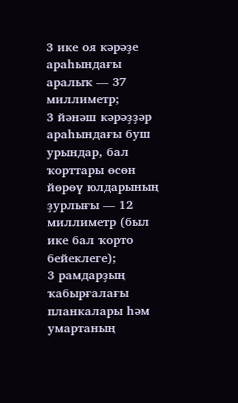3 ике оя кәрәҙе араһындағы аралыҡ — 37 миллиметр;
3 йәнәш кәрәҙҙәр араһындағы буш урындар, бал ҡорттары өсөн йөрөү юлдарының ҙурлығы — 12 миллиметр (был ике бал ҡорто бейеклеге);
3 рамдарҙың ҡабырғалағы планкалары һәм умартаның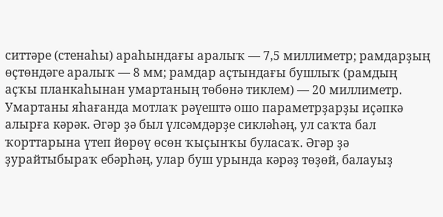ситтәре (стенаһы) араһындағы аралыҡ — 7,5 миллиметр; рамдарҙың өҫтөндәге аралыҡ — 8 мм; рамдар аҫтындағы бушлыҡ (рамдың аҫҡы планкаһынан умартаның төбөнә тиклем) — 20 миллиметр.
Умартаны яһағанда мотлаҡ рәүештә ошо параметрҙарҙы иҫәпкә алырға кәрәк. Әгәр ҙә был үлсәмдәрҙе сикләһәң, ул саҡта бал ҡорттарына үтеп йөрөү өсөн ҡыҫынҡы буласаҡ. Әгәр ҙә ҙурайтыбыраҡ ебәрһәң, улар буш урында кәрәҙ төҙөй, балауыҙ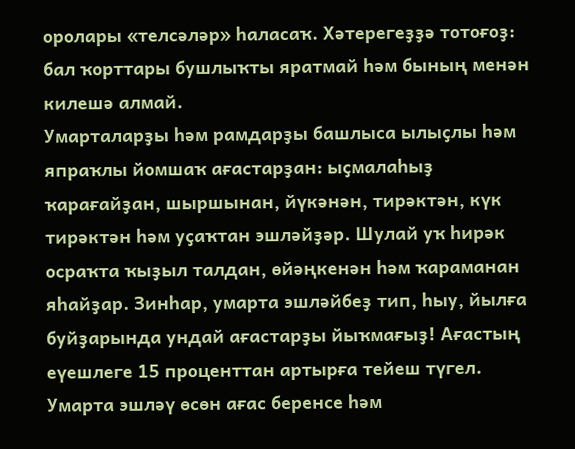оролары «телсәләр» һаласаҡ. Хәтерегеҙҙә тотоғоҙ: бал ҡорттары бушлыҡты яратмай һәм бының менән килешә алмай.
Умарталарҙы һәм рамдарҙы башлыса ылыҫлы һәм япраҡлы йомшаҡ ағастарҙан: ыҫмалаһыҙ ҡарағайҙан, шыршынан, йүкәнән, тирәктән, күк тирәктән һәм уҫаҡтан эшләйҙәр. Шулай уҡ һирәк осраҡта ҡыҙыл талдан, өйәңкенән һәм ҡараманан яһайҙар. Зинһар, умарта эшләйбеҙ тип, һыу, йылға буйҙарында ундай ағастарҙы йыҡмағыҙ! Ағастың еүешлеге 15 проценттан артырға тейеш түгел. Умарта эшләү өсөн ағас беренсе һәм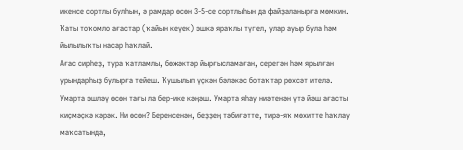икенсе сортлы булһын, ә рамдар өсөн 3-5-се сортлыһын да файҙаланырға мөмкин. Ҡаты тоҡомло ағастар (ҡайын кеүек) эшкә яраҡлы түгел, улар ауыр була һәм йылылыҡты насар һаҡлай.
Ағас сирһеҙ, тура ҡатламлы, бөжәктәр йырғысламаған, серегән һәм ярылған урындарһыҙ булырға тейеш. Ҡушылып үҫкән бәләкәс ботаҡтар рөхсәт ителә.
Умарта эшләү өсөн тағы ла бер-ике кәңәш. Умарта яһау ниәтенән үтә йәш ағасты киҫмәҫкә кәрәк. Ни өсөн? Беренсенән, беҙҙең тәбиғәтте, тирә-яҡ мөхитте һаҡлау маҡсатында,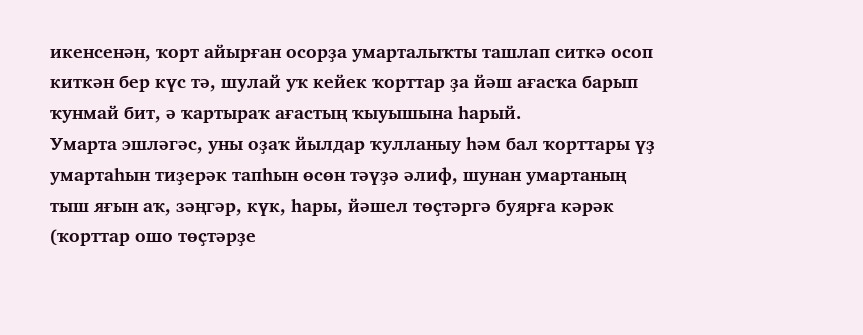икенсенән, ҡорт айырған осорҙа умарталыҡты ташлап ситкә осоп киткән бер күс тә, шулай уҡ кейек ҡорттар ҙа йәш ағасҡа барып ҡунмай бит, ә ҡартыраҡ ағастың ҡыуышына һарый.
Умарта эшләгәс, уны оҙаҡ йылдар ҡулланыу һәм бал ҡорттары үҙ умартаһын тиҙерәк тапһын өсөн тәүҙә әлиф, шунан умартаның тыш яғын аҡ, зәңгәр, күк, һары, йәшел төҫтәргә буярға кәрәк (ҡорттар ошо төҫтәрҙе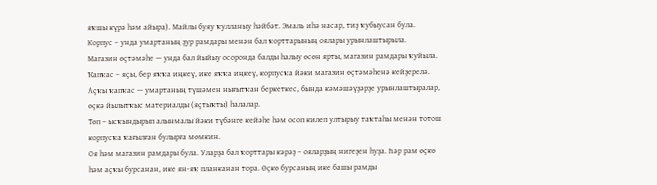яҡшы күрә һәм айыра). Майлы буяу ҡулланыу һәйбәт. Эмаль иһә насар, тиҙ ҡубыусан була.
Корпус – унда умартаның ҙур рамдары менән бал ҡорттарының оялары урынлаштырыла.
Магазин өҫтәмәһе — унда бал йыйыу осоронда балды һалыу өсөн ярты, магазин рамдары ҡуйыла.
Ҡапҡас – яҫы, бер яҡҡа иңкеү, ике яҡҡа иңкеү, корпусҡа йәки магазин өҫтәмәһенә кейҙерелә.
Аҫҡы ҡапҡас — умартаның түшәмен нығытҡан беркеткес, бында кәмәшәүҙәрҙе урынлаштыралар, өҫкә йылытҡыс материалды (яҫтыҡты) һалалар.
Төп – ысҡындырып алынмалы йәки түбәнге кейәһе һәм осоп килеп ултырыу таҡтаһы менән тотош корпусҡа ҡағылған булырға мөмкин.
Оя һәм магазин рамдары була. Уларҙа бал ҡорттары кәрәҙ – ояларҙың нигеҙен һуҙа. Һәр рам өҫкө һәм аҫҡы бурсанан, ике ян-яҡ планканан тора. Өҫкө бурсаның ике башы рамды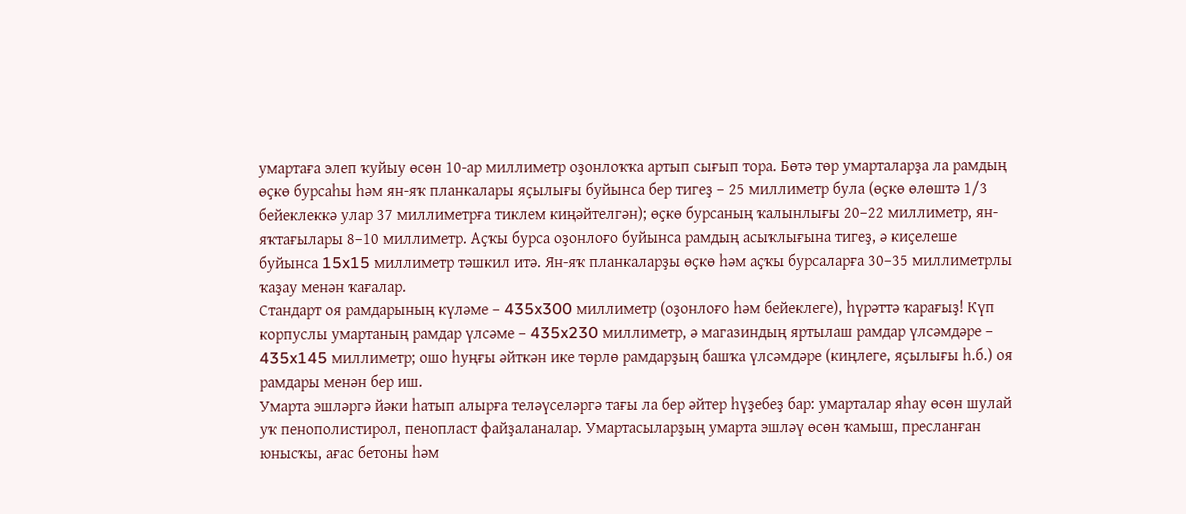умартаға элеп ҡуйыу өсөн 10-ар миллиметр оҙонлоҡҡа артып сығып тора. Бөтә төр умарталарҙа ла рамдың өҫкө бурсаһы һәм ян-яҡ планкалары яҫылығы буйынса бер тигеҙ – 25 миллиметр була (өҫкө өлөштә 1/3 бейеклеккә улар 37 миллиметрға тиклем киңәйтелгән); өҫкө бурсаның ҡалынлығы 20–22 миллиметр, ян-яҡтағылары 8–10 миллиметр. Аҫҡы бурса оҙонлоғо буйынса рамдың асыҡлығына тигеҙ, ә киҫелеше буйынса 15x15 миллиметр тәшкил итә. Ян-яҡ планкаларҙы өҫкө һәм аҫҡы бурсаларға 30–35 миллиметрлы ҡаҙау менән ҡағалар.
Стандарт оя рамдарының күләме – 435x300 миллиметр (оҙонлоғо һәм бейеклеге), һүрәттә ҡарағыҙ! Күп корпуслы умартаның рамдар үлсәме – 435x230 миллиметр, ә магазиндың яртылаш рамдар үлсәмдәре – 435x145 миллиметр; ошо һуңғы әйткән ике төрлө рамдарҙың башҡа үлсәмдәре (киңлеге, яҫылығы һ.б.) оя рамдары менән бер иш.
Умарта эшләргә йәки һатып алырға теләүселәргә тағы ла бер әйтер һүҙебеҙ бар: умарталар яһау өсөн шулай уҡ пенополистирол, пенопласт файҙаланалар. Умартасыларҙың умарта эшләү өсөн ҡамыш, пресланған юнысҡы, ағас бетоны һәм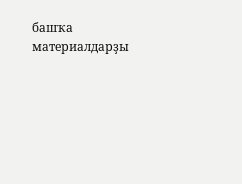башҡа материалдарҙы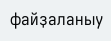файҙаланыу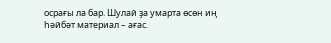осрағы ла бар. Шулай ҙа умарта өсөн иң һәйбәт материал – ағас.